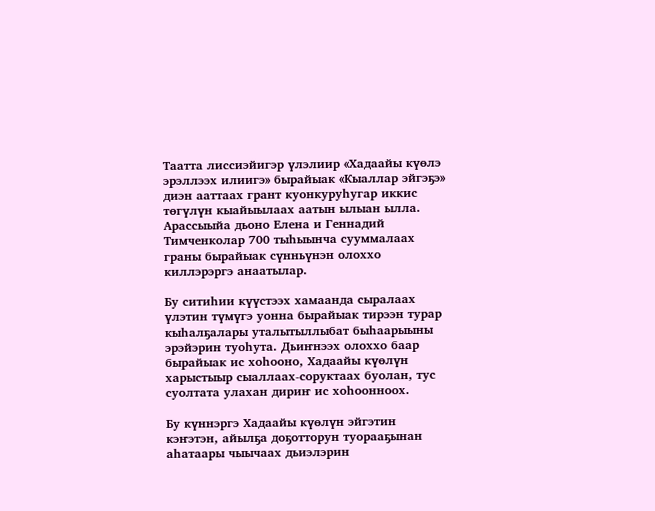Таатта лиссиэйигэр үлэлиир «Хадаайы күөлэ эрэллээх илиигэ» бырайыак «Кыаллар эйгэҕэ» диэн ааттаах грант куонкуруһугар иккис төгүлүн кыайыылаах аатын ылыан ылла. Арассыыйа дьоно Елена и Геннадий Тимченколар 700 тыһыынча сууммалаах граны бырайыак сүнньүнэн олоххо киллэрэргэ анаатылар.

Бу ситиһии күүстээх хамаанда сыралаах үлэтин түмүгэ уонна бырайыак тирээн турар кыһалҕалары уталытыллыбат быһаарыыны эрэйэрин туоһута. Дьиҥнээх олоххо баар бырайыак ис хоһооно, Хадаайы күөлүн харыстыыр сыаллаах-соруктаах буолан, тус суолтата улахан дириҥ ис хоһоонноох.

Бу күннэргэ Хадаайы күөлүн эйгэтин кэҥэтэн, айылҕа доҕотторун туорааҕынан аһатаары чыычаах дьиэлэрин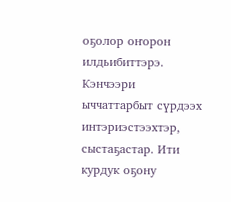оҕолор оҥорон илдьибиттэрэ. Кэнчээри ыччаттарбыт сүрдээх интэриэстээхтэр, сыстаҕастар. Ити курдук оҕону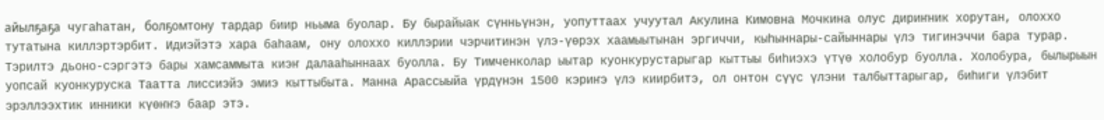айылҕаҕа чугаһатан, болҕомтону тардар биир ньыма буолар. Бу бырайыак сүнньүнэн, уопуттаах учуутал Акулина Кимовна Мочкина олус дириҥник хорутан, олоххо тутатына киллэртэрбит. Идиэйэтэ хара баһаам, ону олоххо киллэрии чэрчитинэн үлэ-үөрэх хаамыытынан эргиччи, кыһыннары-сайыннары үлэ тигинэччи бара турар. Тэрилтэ дьоно-сэргэтэ бары хамсаммыта киэҥ далааһыннаах буолла. Бу Тимченколар ыытар куонкурустарыгар кыттыы биһиэхэ үтүө холобур буолла. Холобура, былырыын уопсай куонкуруска Таатта лиссиэйэ эмиэ кыттыбыта. Манна Арассыыйа үрдүнэн 1500 кэриҥэ үлэ киирбитэ, ол онтон сүүс үлэни талбыттарыгар, биһиги үлэбит эрэллээхтик инники күөҥҥэ баар этэ.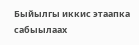Быйылгы иккис этаапка сабыылаах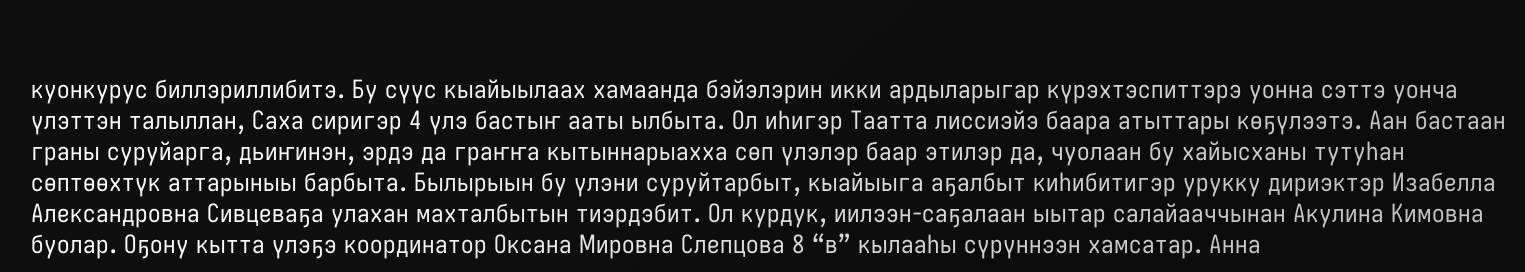куонкурус биллэриллибитэ. Бу сүүс кыайыылаах хамаанда бэйэлэрин икки ардыларыгар күрэхтэспиттэрэ уонна сэттэ уонча үлэттэн талыллан, Саха сиригэр 4 үлэ бастыҥ ааты ылбыта. Ол иһигэр Таатта лиссиэйэ баара атыттары көҕүлээтэ. Аан бастаан граны суруйарга, дьиҥинэн, эрдэ да граҥҥа кытыннарыахха сөп үлэлэр баар этилэр да, чуолаан бу хайысханы тутуһан сөптөөхтүк аттарыныы барбыта. Былырыын бу үлэни суруйтарбыт, кыайыыга аҕалбыт киһибитигэр урукку дириэктэр Изабелла Александровна Сивцеваҕа улахан махталбытын тиэрдэбит. Ол курдук, иилээн-саҕалаан ыытар салайааччынан Акулина Кимовна буолар. Оҕону кытта үлэҕэ координатор Оксана Мировна Слепцова 8 “в” кылааһы сүрүннээн хамсатар. Анна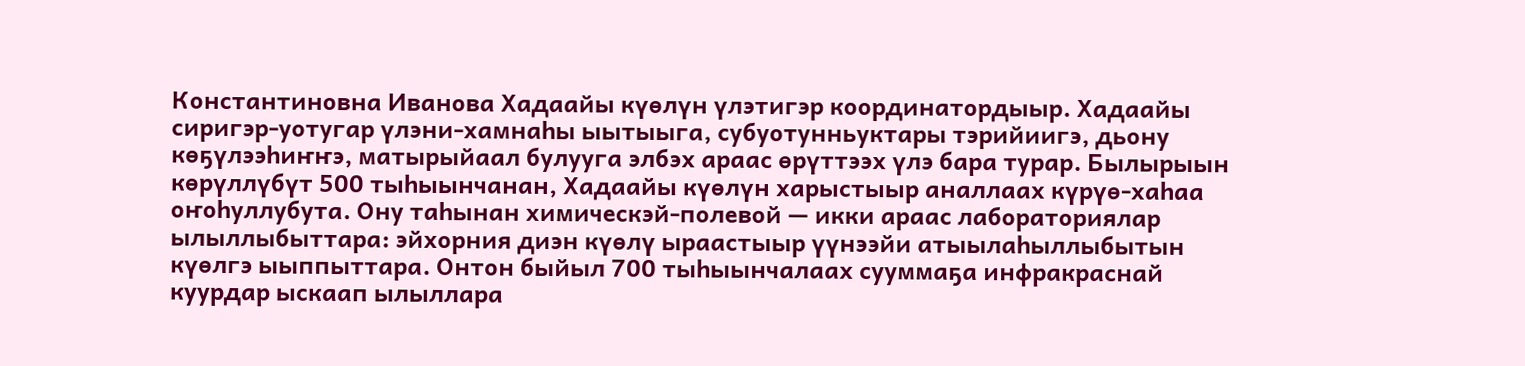Константиновна Иванова Хадаайы күөлүн үлэтигэр координатордыыр. Хадаайы сиригэр-уотугар үлэни-хамнаһы ыытыыга, субуотунньуктары тэрийиигэ, дьону көҕүлээһиҥҥэ, матырыйаал булууга элбэх араас өрүттээх үлэ бара турар. Былырыын көрүллүбүт 500 тыһыынчанан, Хадаайы күөлүн харыстыыр аналлаах күрүө-хаһаа оҥоһуллубута. Ону таһынан химическэй-полевой — икки араас лабораториялар ылыллыбыттара: эйхорния диэн күөлү ыраастыыр үүнээйи атыылаһыллыбытын күөлгэ ыыппыттара. Онтон быйыл 700 тыһыынчалаах сууммаҕа инфракраснай куурдар ыскаап ылыллара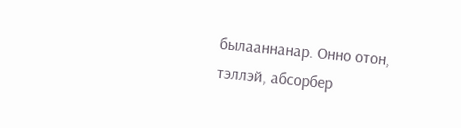былааннанар. Онно отон, тэллэй, абсорбер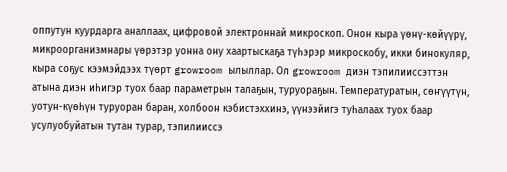оппутун куурдарга аналлаах, цифровой электроннай микроскоп. Онон кыра үөнү-көйүүрү, микроорганизмнары үөрэтэр уонна ону хаартыскаҕа түһэрэр микроскобу, икки бинокуляр, кыра соҕус кээмэйдээх түөрт growroom ылыллар. Ол growroom диэн тэпилииссэттэн атына диэн иһигэр туох баар параметрын талаҕын, туруораҕын. Температуратын, сөҥүүтүн, уотун-күөһүн туруоран баран, холбоон кэбистэххинэ, үүнээйигэ туһалаах туох баар усулуобуйатын тутан турар, тэпилииссэ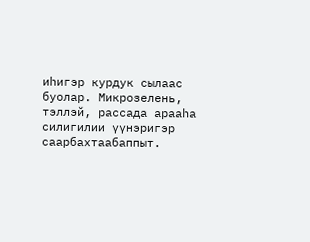иһигэр курдук сылаас буолар. Микрозелень, тэллэй, рассада арааһа силигилии үүнэригэр саарбахтаабаппыт.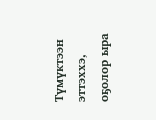Түмүктээн эттэххэ, оҕолор ыра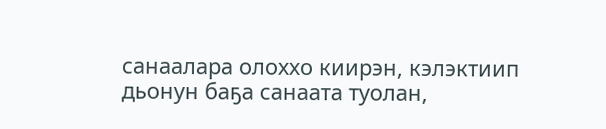санаалара олоххо киирэн, кэлэктиип дьонун баҕа санаата туолан,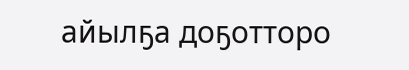айылҕа доҕотторо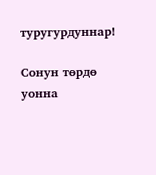туругурдуннар!

Сонун төрдө уонна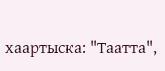хаартыска: "Таатта",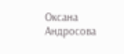Оксана Андросова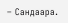– Сандаара.